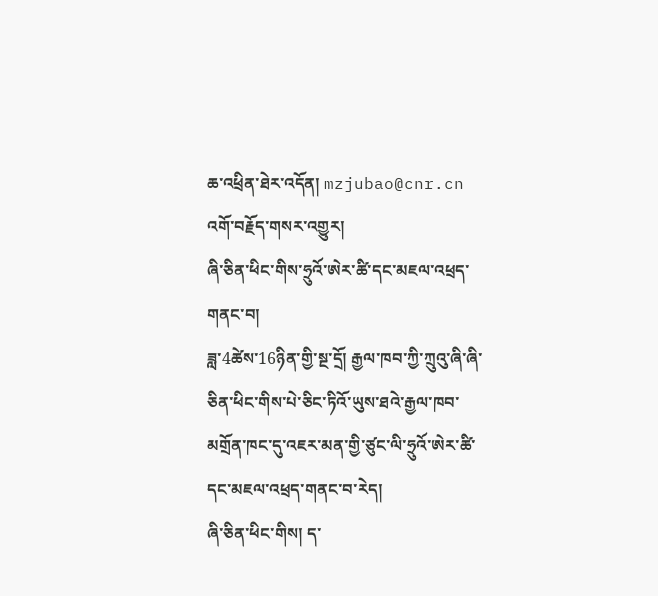ཆ་འཕྲིན་ཐེར་འདོན། mzjubao@cnr.cn
འགོ་བརྗོད་གསར་འགྱུར།
ཞི་ཅིན་ཕིང་གིས་ཧྲུའོ་ཨེར་ཚི་དང་མཇལ་འཕྲད་གནང་བ།
ཟླ་4ཚེས་16ཉིན་གྱི་སྔ་དྲོ། རྒྱལ་ཁབ་ཀྱི་ཀྲུའུ་ཞི་ཞི་ཅིན་ཕིང་གིས་པེ་ཅིང་ཏིའོ་ཡུས་ཐའེ་རྒྱལ་ཁབ་མགྲོན་ཁང་དུ་འཇར་མན་གྱི་ཙུང་ལི་ཧྲུའོ་ཨེར་ཚི་དང་མཇལ་འཕྲད་གནང་བ་རེད།
ཞི་ཅིན་ཕིང་གིས། ད་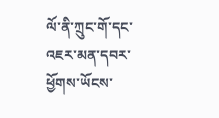ལོ་ནི་ཀྲུང་གོ་དང་འཇར་མན་དབར་ཕྱོགས་ཡོངས་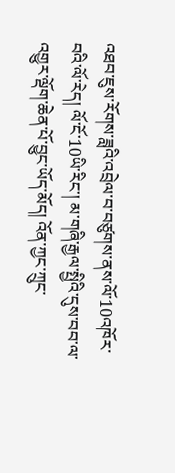འཐབ་ཇུས་རོགས་ཟླའི་འབྲེལ་བ་བཙུགས་ནས་ལོ་10འཁོར་བའི་ལོ་རེད། ལོ་ངོ་10ཡི་རིང་། མ་གཞི་རྒྱལ་སྤྱིའི་དུས་བབ་ལ་འགྱུར་ལྡོག་ཆེན་པོ་བྱུང་ཡོད་མོད། འོན་ཀྱང་ཀྲུང་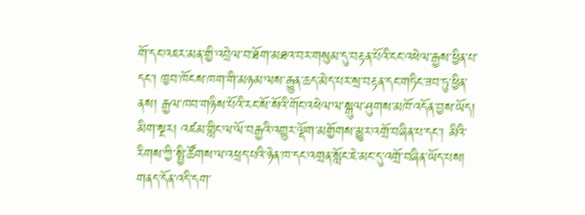གོ་དང་འཇར་མན་གྱི་འབྲེལ་བ་ཐོག་མཐའ་བར་གསུམ་དུ་བརྟན་པོའི་ངང་འཕེལ་རྒྱས་ཕྱིན་པ་དང་། ཁྱབ་ཁོངས་ཁག་གི་མཉམ་ལས་རྒྱུན་ཆད་མེད་པར་སྲ་བརྟན་དང་གཏིང་ཟབ་ཏུ་ཕྱིན་ནས། རྒྱལ་ཁབ་གཉིས་པོའི་རང་སོ་སོའི་གོང་འཕེལ་ལ་སྒུལ་ཤུགས་མཁོ་འདོན་བྱས་ཡོད། མིག་སྔར། འཛམ་གླིང་ལ་ལོ་བརྒྱའི་འགྱུར་ལྡོག་མགྱོགས་མྱུར་འགྲོ་བཞིན་པ་དང་། མིའི་རིགས་ཀྱི་སྤྱི་ཚོགས་ལ་འཕྲད་པའི་ཉེན་ཁ་དང་འགྲན་སློང་ཇེ་མང་དུ་འགྲོ་བཞིན་ཡོད་པས། གནད་དོན་འདི་དག་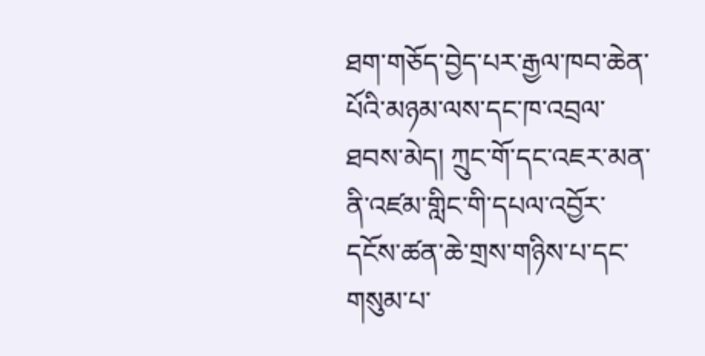ཐག་གཅོད་བྱེད་པར་རྒྱལ་ཁབ་ཆེན་པོའི་མཉམ་ལས་དང་ཁ་འབྲལ་ཐབས་མེད། ཀྲུང་གོ་དང་འཇར་མན་ནི་འཛམ་གླིང་གི་དཔལ་འབྱོར་དངོས་ཚན་ཆེ་གྲས་གཉིས་པ་དང་གསུམ་པ་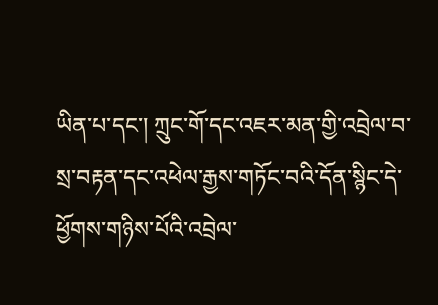ཡིན་པ་དང་། ཀྲུང་གོ་དང་འཇར་མན་གྱི་འབྲེལ་བ་སྲ་བརྟན་དང་འཕེལ་རྒྱས་གཏོང་བའི་དོན་སྙིང་དེ་ཕྱོགས་གཉིས་པོའི་འབྲེལ་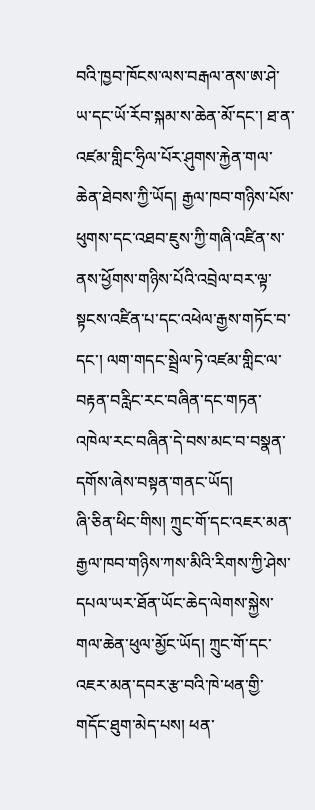བའི་ཁྱབ་ཁོངས་ལས་བརྒལ་ནས་ཨ་ཤེ་ཡ་དང་ཡོ་རོབ་སྐམ་ས་ཆེན་མོ་དང་། ཐ་ན་འཛམ་གླིང་ཧྲིལ་པོར་ཤུགས་རྐྱེན་གལ་ཆེན་ཐེབས་ཀྱི་ཡོད། རྒྱལ་ཁབ་གཉིས་པོས་ཕུགས་དང་འཐབ་ཇུས་ཀྱི་གཞི་འཛིན་ས་ནས་ཕྱོགས་གཉིས་པོའི་འབྲེལ་བར་ལྟ་སྟངས་འཛིན་པ་དང་འཕེལ་རྒྱས་གཏོང་བ་དང་། ལག་གདང་སྦྲེལ་ཏེ་འཛམ་གླིང་ལ་བརྟན་བརླིང་རང་བཞིན་དང་གཏན་འཁེལ་རང་བཞིན་དེ་བས་མང་བ་བསྣན་དགོས་ཞེས་བསྟན་གནང་ཡོད།
ཞི་ཅིན་ཕིང་གིས། ཀྲུང་གོ་དང་འཇར་མན་རྒྱལ་ཁབ་གཉིས་ཀས་མིའི་རིགས་ཀྱི་ཤེས་དཔལ་ཡར་ཐོན་ཡོང་ཆེད་ལེགས་སྐྱེས་གལ་ཆེན་ཕུལ་མྱོང་ཡོད། ཀྲུང་གོ་དང་འཇར་མན་དབར་རྩ་བའི་ཁེ་ཕན་གྱི་གདོང་ཐུག་མེད་པས། ཕན་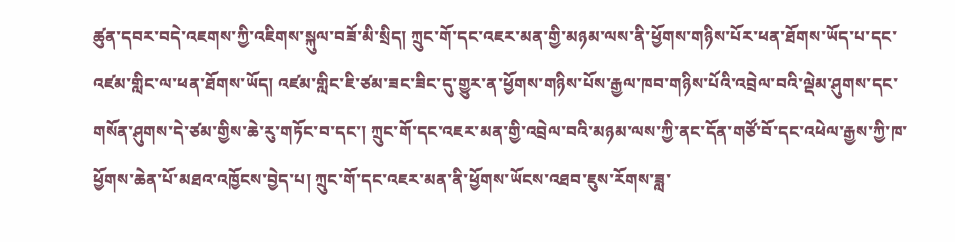ཚུན་དབར་བདེ་འཇགས་ཀྱི་འཇིགས་སྐུལ་བཟོ་མི་སྲིད། ཀྲུང་གོ་དང་འཇར་མན་གྱི་མཉམ་ལས་ནི་ཕྱོགས་གཉིས་པོར་ཕན་ཐོགས་ཡོད་པ་དང་འཛམ་གླིང་ལ་ཕན་ཐོགས་ཡོད། འཛམ་གླིང་ཇི་ཙམ་ཟང་ཟིང་དུ་གྱུར་ན་ཕྱོགས་གཉིས་པོས་རྒྱལ་ཁབ་གཉིས་པོའི་འབྲེལ་བའི་ལྡེམ་ཤུགས་དང་གསོན་ཤུགས་དེ་ཙམ་གྱིས་ཆེ་རུ་གཏོང་བ་དང་། ཀྲུང་གོ་དང་འཇར་མན་གྱི་འབྲེལ་བའི་མཉམ་ལས་ཀྱི་ནང་དོན་གཙོ་བོ་དང་འཕེལ་རྒྱས་ཀྱི་ཁ་ཕྱོགས་ཆེན་པོ་མཐའ་འཁྱོངས་བྱེད་པ། ཀྲུང་གོ་དང་འཇར་མན་ནི་ཕྱོགས་ཡོངས་འཐབ་ཇུས་རོགས་ཟླ་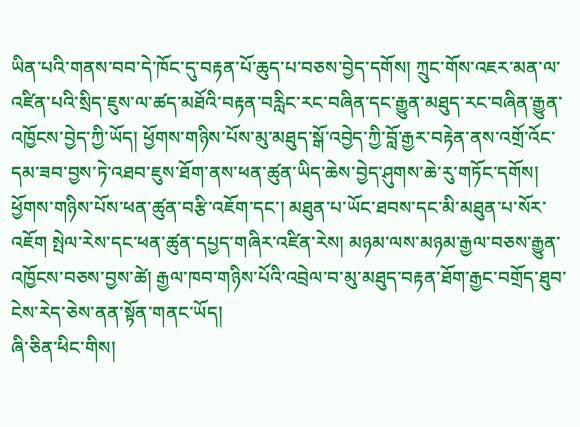ཡིན་པའི་གནས་བབ་དེ་ཁོང་དུ་བརྟན་པོ་ཆུད་པ་བཅས་བྱེད་དགོས། ཀྲུང་གོས་འཇར་མན་ལ་འཛིན་པའི་སྲིད་ཇུས་ལ་ཚད་མཐོའི་བརྟན་བརླིང་རང་བཞིན་དང་རྒྱུན་མཐུད་རང་བཞིན་རྒྱུན་འཁྱོངས་བྱེད་ཀྱི་ཡོད། ཕྱོགས་གཉིས་པོས་མུ་མཐུད་སྒོ་འབྱེད་ཀྱི་བློ་རྒྱར་བརྟེན་ནས་འགྲོ་འོང་དམ་ཟབ་བྱས་ཏེ་འཐབ་ཇུས་ཐོག་ནས་ཕན་ཚུན་ཡིད་ཆེས་བྱེད་ཤུགས་ཆེ་རུ་གཏོང་དགོས། ཕྱོགས་གཉིས་པོས་ཕན་ཚུན་བརྩི་འཇོག་དང་། མཐུན་པ་ཡོང་ཐབས་དང་མི་མཐུན་པ་སོར་འཇོག སྤེལ་རེས་དང་ཕན་ཚུན་དཔྱད་གཞིར་འཛིན་རེས། མཉམ་ལས་མཉམ་རྒྱལ་བཅས་རྒྱུན་འཁྱོངས་བཅས་བྱས་ཚེ། རྒྱལ་ཁབ་གཉིས་པོའི་འབྲེལ་བ་མུ་མཐུད་བརྟན་ཐོག་རྒྱང་བགྲོད་ཐུབ་ངེས་རེད་ཅེས་ནན་སྟོན་གནང་ཡོད།
ཞི་ཅིན་ཕིང་གིས།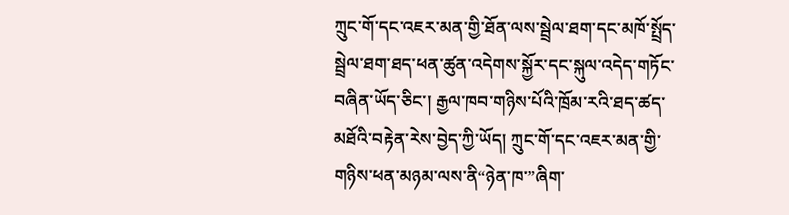ཀྲུང་གོ་དང་འཇར་མན་གྱི་ཐོན་ལས་སྦྲེལ་ཐག་དང་མཁོ་སྤྲོད་སྦྲེལ་ཐག་ཐད་ཕན་ཚུན་འདེགས་སྐྱོར་དང་སྐུལ་འདེད་གཏོང་བཞིན་ཡོད་ཅིང་། རྒྱལ་ཁབ་གཉིས་པོའི་ཁྲོམ་རའི་ཐད་ཚད་མཐོའི་བརྟེན་རེས་བྱེད་ཀྱི་ཡོད། ཀྲུང་གོ་དང་འཇར་མན་གྱི་གཉིས་ཕན་མཉམ་ལས་ནི“ཉེན་ཁ་”ཞིག་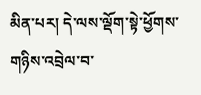མིན་པར། དེ་ལས་ལྡོག་སྟེ་ཕྱོགས་གཉིས་འབྲེལ་བ་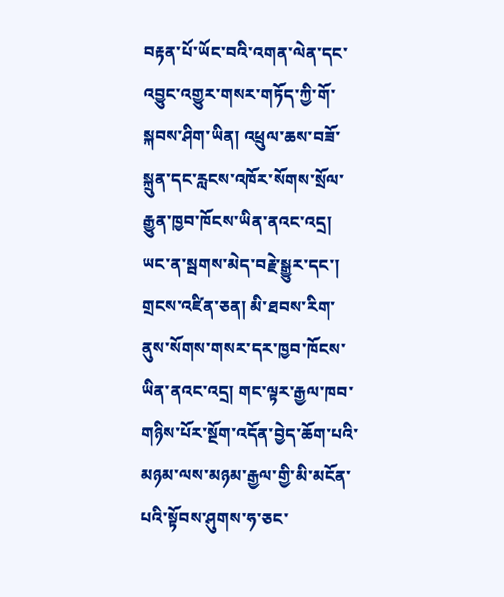བརྟན་པོ་ཡོང་བའི་འགན་ལེན་དང་འབྱུང་འགྱུར་གསར་གཏོད་ཀྱི་གོ་སྐབས་ཤིག་ཡིན། འཕྲུལ་ཆས་བཟོ་སྐྲུན་དང་རླངས་འཁོར་སོགས་སྲོལ་རྒྱུན་ཁྱབ་ཁོངས་ཡིན་ནའང་འདྲ། ཡང་ན་སྦགས་མེད་བརྗེ་སྒྱུར་དང་། གྲངས་འཛིན་ཅན། མི་ཐབས་རིག་ནུས་སོགས་གསར་དར་ཁྱབ་ཁོངས་ཡིན་ནའང་འདྲ། གང་ལྟར་རྒྱལ་ཁབ་གཉིས་པོར་སྔོག་འདོན་བྱེད་ཆོག་པའི་མཉམ་ལས་མཉམ་རྒྱལ་གྱི་མི་མངོན་པའི་སྟོབས་ཤུགས་ཧ་ཅང་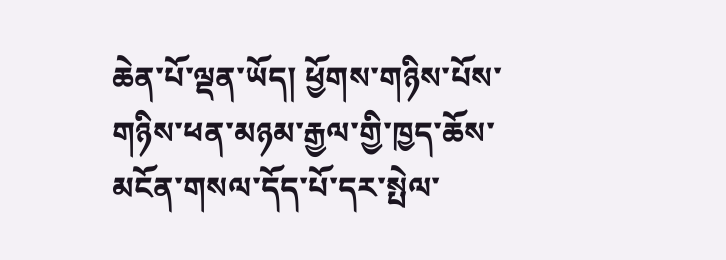ཆེན་པོ་ལྡན་ཡོད། ཕྱོགས་གཉིས་པོས་གཉིས་ཕན་མཉམ་རྒྱལ་གྱི་ཁྱད་ཆོས་མངོན་གསལ་དོད་པོ་དར་སྤེལ་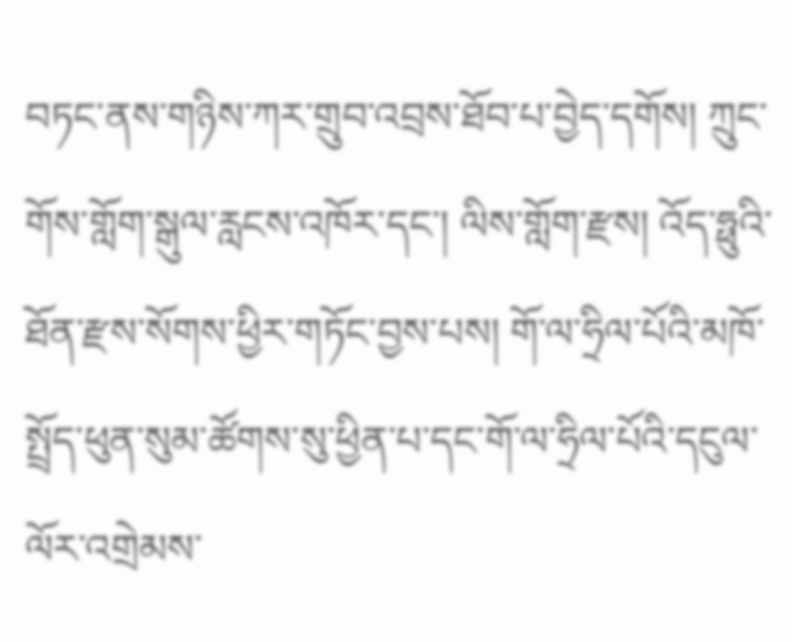བཏང་ནས་གཉིས་ཀར་གྲུབ་འབྲས་ཐོབ་པ་བྱེད་དགོས། ཀྲུང་གོས་གློག་སྒུལ་རླངས་འཁོར་དང་། ལིས་གློག་རྫས། འོད་ཧྥུའི་ཐོན་རྫས་སོགས་ཕྱིར་གཏོང་བྱས་པས། གོ་ལ་ཧྲིལ་པོའི་མཁོ་སྤྲོད་ཕུན་སུམ་ཚོགས་སུ་ཕྱིན་པ་དང་གོ་ལ་ཧྲིལ་པོའི་དངུལ་ལོར་འགྲེམས་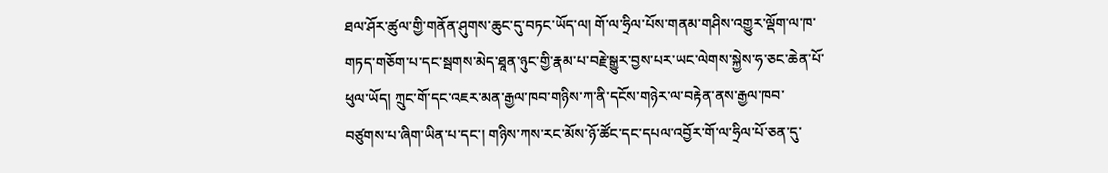ཐལ་ཤོར་ཚུལ་གྱི་གནོན་ཤུགས་ཆུང་དུ་བཏང་ཡོད་ལ། གོ་ལ་ཧྲིལ་པོས་གནམ་གཤིས་འགྱུར་ལྡོག་ལ་ཁ་གཏད་གཅོག་པ་དང་སྦགས་མེད་ཐཱན་ཉུང་གྱི་རྣམ་པ་བརྗེ་སྒྱུར་བྱས་པར་ཡང་ལེགས་སྐྱེས་ཧ་ཅང་ཆེན་པོ་ཕུལ་ཡོད། ཀྲུང་གོ་དང་འཇར་མན་རྒྱལ་ཁབ་གཉིས་ཀ་ནི་དངོས་གཉེར་ལ་བརྟེན་ནས་རྒྱལ་ཁབ་བཙུགས་པ་ཞིག་ཡིན་པ་དང་། གཉིས་ཀས་རང་མོས་ཉོ་ཚོང་དང་དཔལ་འབྱོར་གོ་ལ་ཧྲིལ་པོ་ཅན་དུ་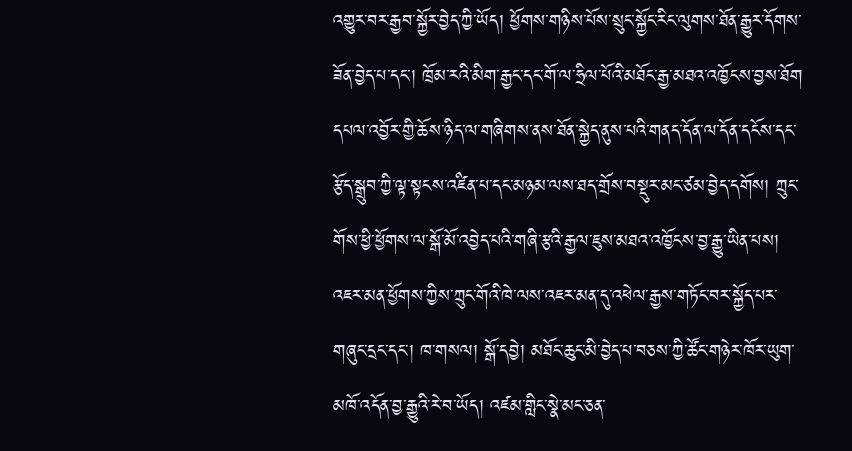འགྱུར་བར་རྒྱབ་སྐྱོར་བྱེད་ཀྱི་ཡོད། ཕྱོགས་གཉིས་པོས་སྲུང་སྐྱོང་རིང་ལུགས་ཐོན་རྒྱུར་དོགས་ཟོན་བྱེད་པ་དང་། ཁྲོམ་རའི་མིག་རྒྱང་དང་གོ་ལ་ཧྲིལ་པོའི་མཐོང་རྒྱ་མཐའ་འཁྱོངས་བྱས་ཐོག དཔལ་འབྱོར་གྱི་ཆོས་ཉིད་ལ་གཞིགས་ནས་ཐོན་སྐྱེད་ནུས་པའི་གནད་དོན་ལ་དོན་དངོས་དང་རྩོད་སྒྲུབ་ཀྱི་ལྟ་སྟངས་འཛིན་པ་དང་མཉམ་ལས་ཐད་གྲོས་བསྡུར་མང་ཙམ་བྱེད་དགོས། ཀྲུང་གོས་ཕྱི་ཕྱོགས་ལ་སྒོ་མོ་འབྱེད་པའི་གཞི་རྩའི་རྒྱལ་ཇུས་མཐའ་འཁྱོངས་བྱ་རྒྱུ་ཡིན་པས། འཇར་མན་ཕྱོགས་ཀྱིས་ཀྲུང་གོའི་ཁེ་ལས་འཇར་མན་དུ་འཕེལ་རྒྱས་གཏོང་བར་སྐྱོད་པར་གཞུང་དྲང་དང་། ཁ་གསལ། སྒོ་དབྱེ། མཐོང་ཆུང་མི་བྱེད་པ་བཅས་ཀྱི་ཚོང་གཉེར་ཁོར་ཡུག་མཁོ་འདོན་བྱ་རྒྱུའི་རེ་བ་ཡོད། འཛམ་གླིང་སྣེ་མང་ཅན་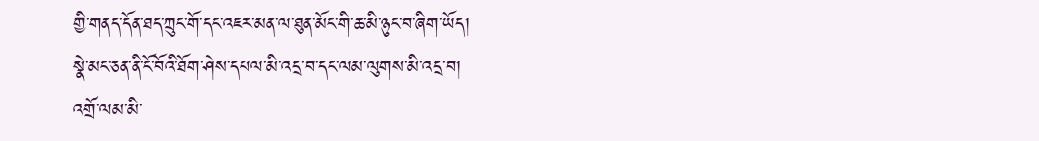གྱི་གནད་དོན་ཐད་ཀྲུང་གོ་དང་འཇར་མན་ལ་ཐུན་མོང་གི་ཆ་མི་ཉུང་བ་ཞིག་ཡོད། སྣེ་མང་ཅན་ནི་ངོ་བོའི་ཐོག་ཤེས་དཔལ་མི་འདྲ་བ་དང་ལམ་ལུགས་མི་འདྲ་བ། འགྲོ་ལམ་མི་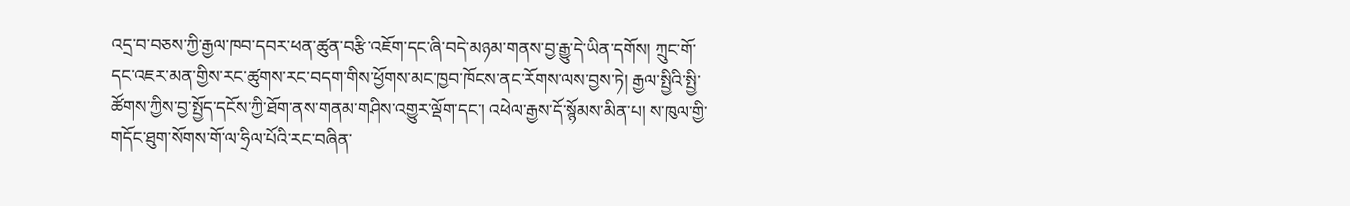འདྲ་བ་བཅས་ཀྱི་རྒྱལ་ཁབ་དབར་ཕན་ཚུན་བརྩི་འཇོག་དང་ཞི་བདེ་མཉམ་གནས་བྱ་རྒྱུ་དེ་ཡིན་དགོས། ཀྲུང་གོ་དང་འཇར་མན་གྱིས་རང་ཚུགས་རང་བདག་གིས་ཕྱོགས་མང་ཁྱབ་ཁོངས་ནང་རོགས་ལས་བྱས་ཏེ། རྒྱལ་སྤྱིའི་སྤྱི་ཚོགས་ཀྱིས་བྱ་སྤྱོད་དངོས་ཀྱི་ཐོག་ནས་གནམ་གཤིས་འགྱུར་ལྡོག་དང་། འཕེལ་རྒྱས་དོ་སྙོམས་མིན་པ། ས་ཁུལ་གྱི་གདོང་ཐུག་སོགས་གོ་ལ་ཧྲིལ་པོའི་རང་བཞིན་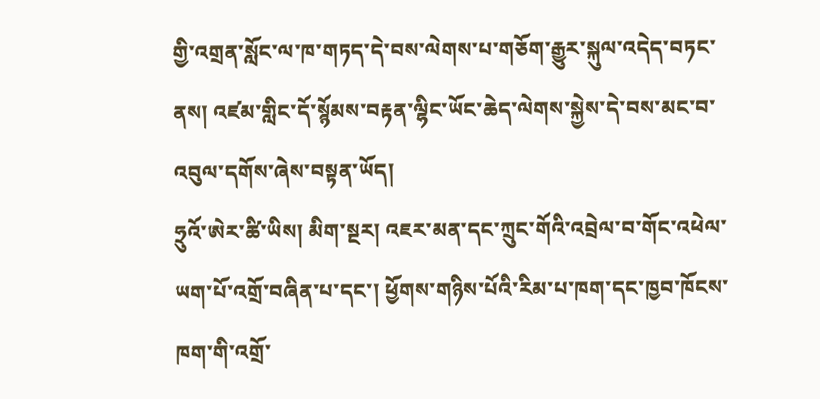གྱི་འགྲན་སློང་ལ་ཁ་གཏད་དེ་བས་ལེགས་པ་གཅོག་རྒྱུར་སྐུལ་འདེད་བཏང་ནས། འཛམ་གླིང་དོ་སྙོམས་བརྟན་ལྷིང་ཡོང་ཆེད་ལེགས་སྐྱེས་དེ་བས་མང་བ་འབུལ་དགོས་ཞེས་བསྟན་ཡོད།
ཧྲུའོ་ཨེར་ཚི་ཡིས། མིག་སྔར། འཇར་མན་དང་ཀྲུང་གོའི་འབྲེལ་བ་གོང་འཕེལ་ཡག་པོ་འགྲོ་བཞིན་པ་དང་། ཕྱོགས་གཉིས་པོའི་རིམ་པ་ཁག་དང་ཁྱབ་ཁོངས་ཁག་གི་འགྲོ་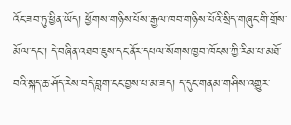འོང་ཟབ་ཏུ་ཕྱིན་ཡོད། ཕྱོགས་གཉིས་པོས་རྒྱལ་ཁབ་གཉིས་པོའི་སྲིད་གཞུང་གི་གྲོས་མོལ་དང་། དེ་བཞིན་འཐབ་ཇུས་དང་ནོར་དཔལ་སོགས་ཁྱབ་ཁོངས་ཀྱི་རིམ་པ་མཐོ་བའི་སྐད་ཆ་ཤོད་རེས་བདེ་བླག་ངང་བྱས་པ་མ་ཟད། ད་དུང་གནམ་གཤིས་འགྱུར་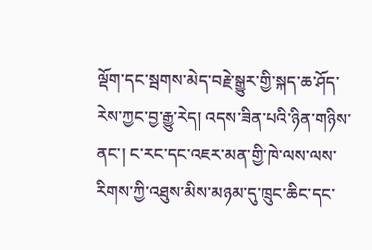ལྡོག་དང་སྦགས་མེད་བརྗེ་སྒྱུར་གྱི་སྐད་ཆ་ཤོད་རེས་ཀྱང་བྱ་རྒྱུ་རེད། འདས་ཟིན་པའི་ཉིན་གཉིས་ནང་། ང་རང་དང་འཇར་མན་གྱི་ཁེ་ལས་ལས་རིགས་ཀྱི་འཐུས་མིས་མཉམ་དུ་ཁྲུང་ཆིང་དང་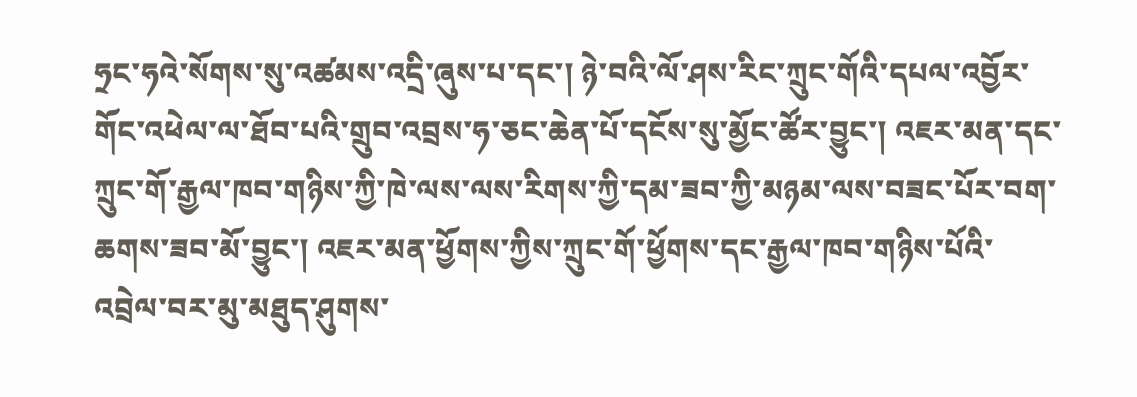ཧྲང་ཧའེ་སོགས་སུ་འཚམས་འདྲི་ཞུས་པ་དང་། ཉེ་བའི་ལོ་ཤས་རིང་ཀྲུང་གོའི་དཔལ་འབྱོར་གོང་འཕེལ་ལ་ཐོབ་པའི་གྲུབ་འབྲས་ཧ་ཅང་ཆེན་པོ་དངོས་སུ་མྱོང་ཚོར་བྱུང་། འཇར་མན་དང་ཀྲུང་གོ་རྒྱལ་ཁབ་གཉིས་ཀྱི་ཁེ་ལས་ལས་རིགས་ཀྱི་དམ་ཟབ་ཀྱི་མཉམ་ལས་བཟང་པོར་བག་ཆགས་ཟབ་མོ་བྱུང་། འཇར་མན་ཕྱོགས་ཀྱིས་ཀྲུང་གོ་ཕྱོགས་དང་རྒྱལ་ཁབ་གཉིས་པོའི་འབྲེལ་བར་མུ་མཐུད་ཤུགས་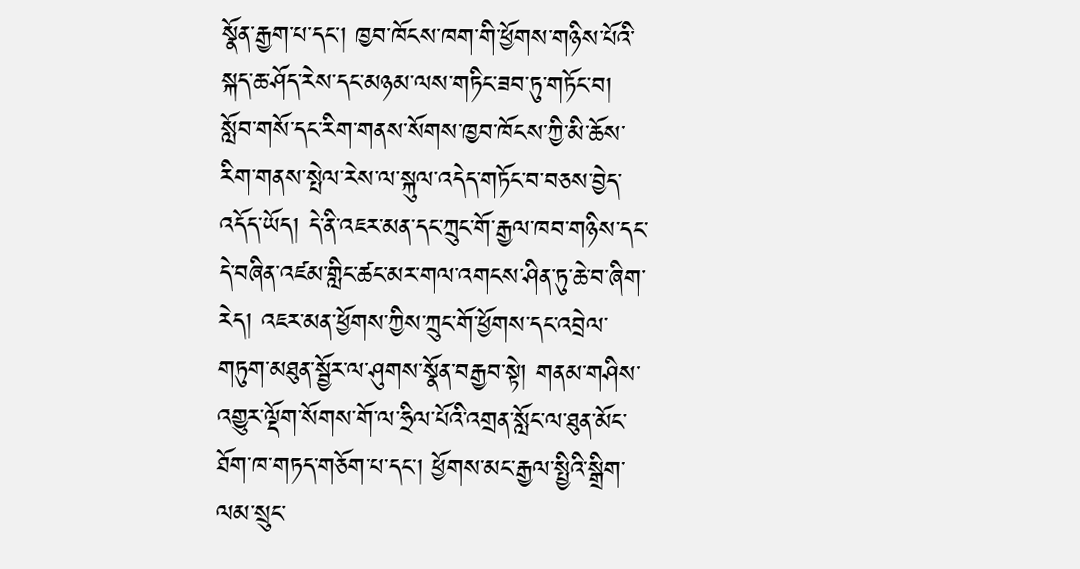སྣོན་རྒྱག་པ་དང་། ཁྱབ་ཁོངས་ཁག་གི་ཕྱོགས་གཉིས་པོའི་སྐད་ཆ་ཤོད་རེས་དང་མཉམ་ལས་གཏིང་ཟབ་ཏུ་གཏོང་བ། སློབ་གསོ་དང་རིག་གནས་སོགས་ཁྱབ་ཁོངས་ཀྱི་མི་ཆོས་རིག་གནས་སྤེལ་རེས་ལ་སྐུལ་འདེད་གཏོང་བ་བཅས་བྱེད་འདོད་ཡོད། དེ་ནི་འཇར་མན་དང་ཀྲུང་གོ་རྒྱལ་ཁབ་གཉིས་དང་དེ་བཞིན་འཛམ་གླིང་ཚང་མར་གལ་འགངས་ཤིན་ཏུ་ཆེ་བ་ཞིག་རེད། འཇར་མན་ཕྱོགས་ཀྱིས་ཀྲུང་གོ་ཕྱོགས་དང་འབྲེལ་གཏུག་མཐུན་སྦྱོར་ལ་ཤུགས་སྣོན་བརྒྱབ་སྟེ། གནམ་གཤིས་འགྱུར་ལྡོག་སོགས་གོ་ལ་ཧྲིལ་པོའི་འགྲན་སློང་ལ་ཐུན་མོང་ཐོག་ཁ་གཏད་གཅོག་པ་དང་། ཕྱོགས་མང་རྒྱལ་སྤྱིའི་སྒྲིག་ལམ་སྲུང་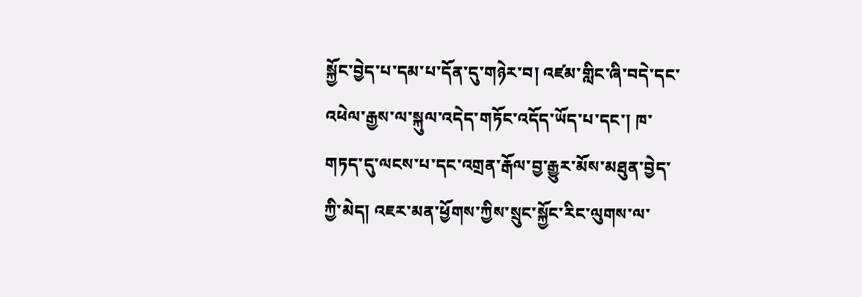སྐྱོང་བྱེད་པ་དམ་པ་དོན་དུ་གཉེར་བ། འཛམ་གླིང་ཞི་བདེ་དང་འཕེལ་རྒྱས་ལ་སྐུལ་འདེད་གཏོང་འདོད་ཡོད་པ་དང་། ཁ་གཏད་དུ་ལངས་པ་དང་འགྲན་རྒོལ་བྱ་རྒྱུར་མོས་མཐུན་བྱེད་ཀྱི་མེད། འཇར་མན་ཕྱོགས་ཀྱིས་སྲུང་སྐྱོང་རིང་ལུགས་ལ་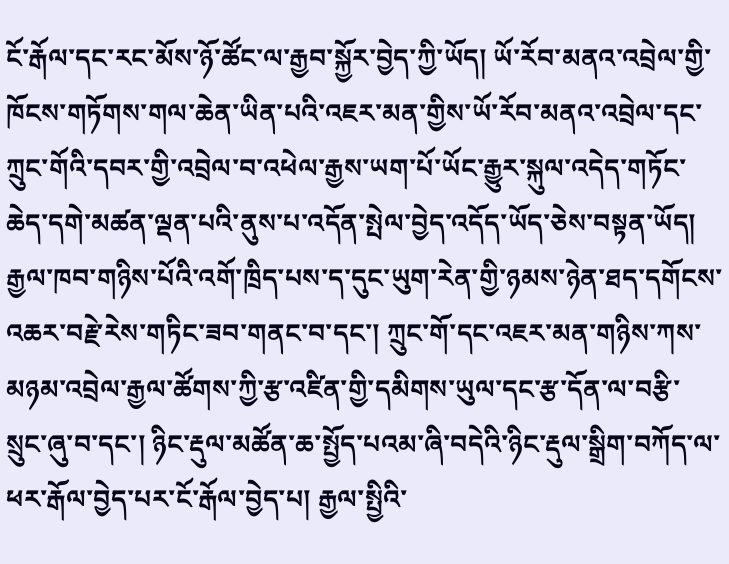ངོ་རྒོལ་དང་རང་མོས་ཉོ་ཚོང་ལ་རྒྱབ་སྐྱོར་བྱེད་ཀྱི་ཡོད། ཡོ་རོབ་མནའ་འབྲེལ་གྱི་ཁོངས་གཏོགས་གལ་ཆེན་ཡིན་པའི་འཇར་མན་གྱིས་ཡོ་རོབ་མནའ་འབྲེལ་དང་ཀྲུང་གོའི་དབར་གྱི་འབྲེལ་བ་འཕེལ་རྒྱས་ཡག་པོ་ཡོང་རྒྱུར་སྐུལ་འདེད་གཏོང་ཆེད་དགེ་མཚན་ལྡན་པའི་ནུས་པ་འདོན་སྤེལ་བྱེད་འདོད་ཡོད་ཅེས་བསྟན་ཡོད།
རྒྱལ་ཁབ་གཉིས་པོའི་འགོ་ཁྲིད་པས་ད་དུང་ཡུག་རེན་གྱི་ཉམས་ཉེན་ཐད་དགོངས་འཆར་བརྗེ་རེས་གཏིང་ཟབ་གནང་བ་དང་། ཀྲུང་གོ་དང་འཇར་མན་གཉིས་ཀས་མཉམ་འབྲེལ་རྒྱལ་ཚོགས་ཀྱི་རྩ་འཛིན་གྱི་དམིགས་ཡུལ་དང་རྩ་དོན་ལ་བརྩི་སྲུང་ཞུ་བ་དང་། ཉིང་རྡུལ་མཚོན་ཆ་སྤྱོད་པའམ་ཞི་བདེའི་ཉིང་རྡུལ་སྒྲིག་བཀོད་ལ་ཕར་རྒོལ་བྱེད་པར་ངོ་རྒོལ་བྱེད་པ། རྒྱལ་སྤྱིའི་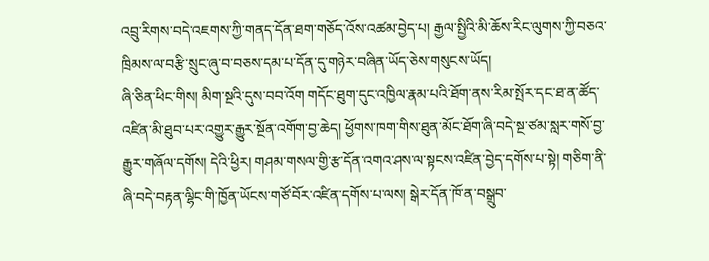འབྲུ་རིགས་བདེ་འཇགས་ཀྱི་གནད་དོན་ཐག་གཅོད་འོས་འཚམ་བྱེད་པ། རྒྱལ་སྤྱིའི་མི་ཆོས་རིང་ལུགས་ཀྱི་བཅའ་ཁྲིམས་ལ་བརྩི་སྲུང་ཞུ་བ་བཅས་དམ་པ་དོན་དུ་གཉེར་བཞིན་ཡོད་ཅེས་གསུངས་ཡོད།
ཞི་ཅིན་ཕིང་གིས། མིག་སྔའི་དུས་བབ་འོག གདོང་ཐུག་དུང་འཁྱིལ་རྣམ་པའི་ཐོག་ནས་རིམ་སྤོར་དང་ཐ་ན་ཚོད་འཛིན་མི་ཐུབ་པར་འགྱུར་རྒྱུར་སྔོན་འགོག་བྱ་ཆེད། ཕྱོགས་ཁག་གིས་ཐུན་མོང་ཐོག་ཞི་བདེ་སྔ་ཙམ་སླར་གསོ་བྱ་རྒྱུར་གཞོལ་དགོས། དེའི་ཕྱིར། གཤམ་གསལ་གྱི་རྩ་དོན་འགའ་ཤས་ལ་སྟངས་འཛིན་བྱེད་དགོས་པ་སྟེ། གཅིག་ནི་ཞི་བདེ་བརྟན་ལྷིང་གི་ཁྱོན་ཡོངས་གཙོ་བོར་འཛིན་དགོས་པ་ལས། སྒེར་དོན་ཁོ་ན་བསྒྲུབ་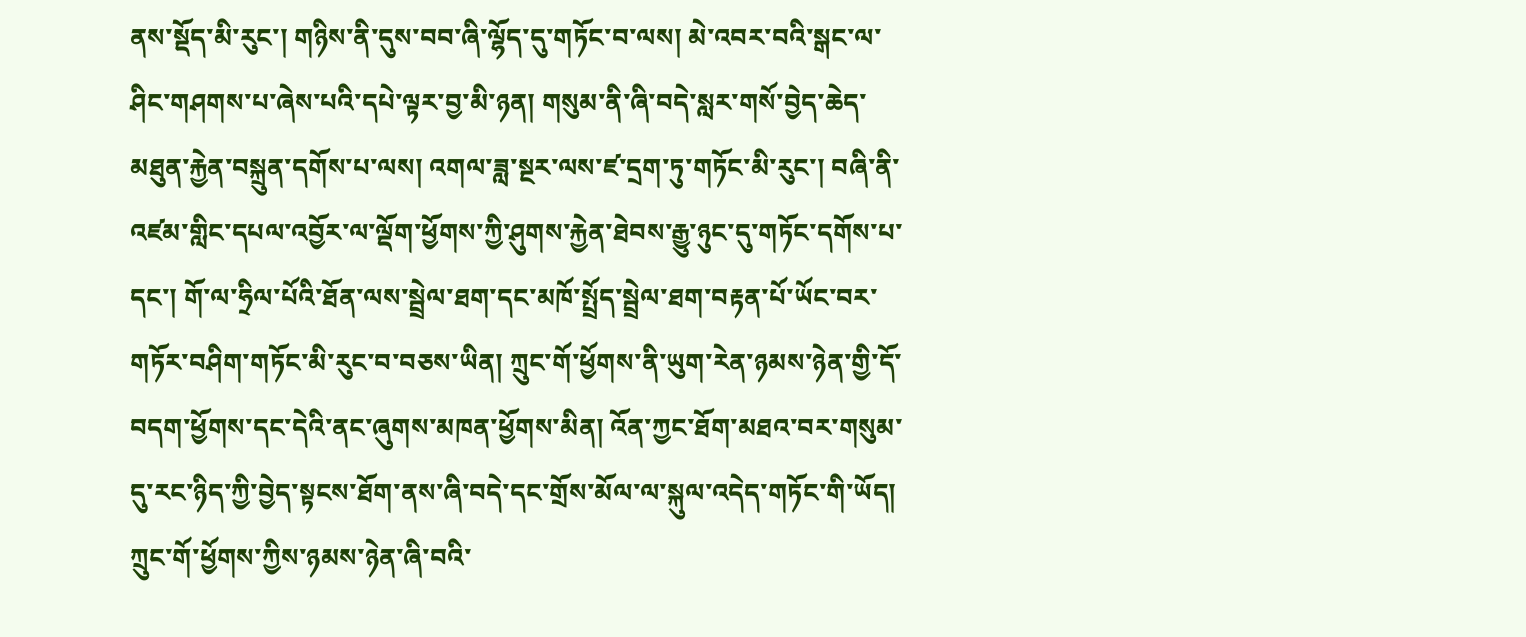ནས་སྡོད་མི་རུང་། གཉིས་ནི་དུས་བབ་ཞི་ལྷོད་དུ་གཏོང་བ་ལས། མེ་འབར་བའི་སྒང་ལ་ཤིང་གཤགས་པ་ཞེས་པའི་དཔེ་ལྟར་བྱ་མི་ཉན། གསུམ་ནི་ཞི་བདེ་སླར་གསོ་བྱེད་ཆེད་མཐུན་རྐྱེན་བསྐྲུན་དགོས་པ་ལས། འགལ་ཟླ་སྔར་ལས་ཛ་དྲག་ཏུ་གཏོང་མི་རུང་། བཞི་ནི་འཛམ་གླིང་དཔལ་འབྱོར་ལ་ལྡོག་ཕྱོགས་ཀྱི་ཤུགས་རྐྱེན་ཐེབས་རྒྱུ་ཉུང་དུ་གཏོང་དགོས་པ་དང་། གོ་ལ་ཧྲིལ་པོའི་ཐོན་ལས་སྦྲེལ་ཐག་དང་མཁོ་སྤྲོད་སྦྲེལ་ཐག་བརྟན་པོ་ཡོང་བར་གཏོར་བཤིག་གཏོང་མི་རུང་བ་བཅས་ཡིན། ཀྲུང་གོ་ཕྱོགས་ནི་ཡུག་རེན་ཉམས་ཉེན་གྱི་དོ་བདག་ཕྱོགས་དང་དེའི་ནང་ཞུགས་མཁན་ཕྱོགས་མིན། འོན་ཀྱང་ཐོག་མཐའ་བར་གསུམ་དུ་རང་ཉིད་ཀྱི་བྱེད་སྟངས་ཐོག་ནས་ཞི་བདེ་དང་གྲོས་མོལ་ལ་སྐུལ་འདེད་གཏོང་གི་ཡོད། ཀྲུང་གོ་ཕྱོགས་ཀྱིས་ཉམས་ཉེན་ཞི་བའི་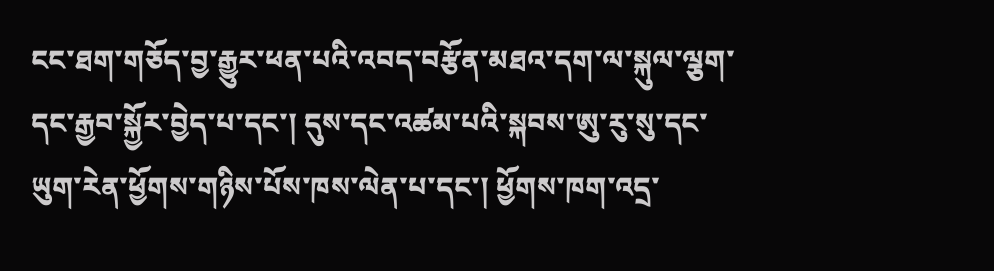ངང་ཐག་གཅོད་བྱ་རྒྱུར་ཕན་པའི་འབད་བརྩོན་མཐའ་དག་ལ་སྐུལ་ལྕག་དང་རྒྱབ་སྐྱོར་བྱེད་པ་དང་། དུས་དང་འཚམ་པའི་སྐབས་ཨུ་རུ་སུ་དང་ཡུག་རེན་ཕྱོགས་གཉིས་པོས་ཁས་ལེན་པ་དང་། ཕྱོགས་ཁག་འདྲ་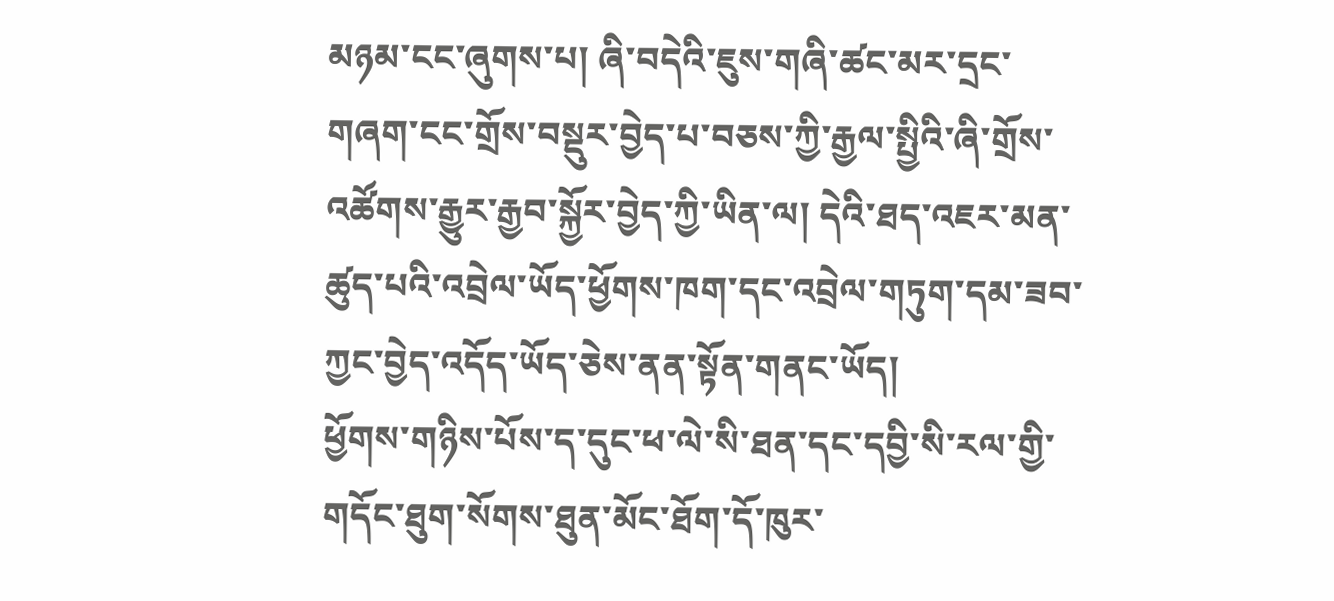མཉམ་ངང་ཞུགས་པ། ཞི་བདེའི་ཇུས་གཞི་ཚང་མར་དྲང་གཞག་ངང་གྲོས་བསྡུར་བྱེད་པ་བཅས་ཀྱི་རྒྱལ་སྤྱིའི་ཞི་གྲོས་འཚོགས་རྒྱུར་རྒྱབ་སྐྱོར་བྱེད་ཀྱི་ཡིན་ལ། དེའི་ཐད་འཇར་མན་ཚུད་པའི་འབྲེལ་ཡོད་ཕྱོགས་ཁག་དང་འབྲེལ་གཏུག་དམ་ཟབ་ཀྱང་བྱེད་འདོད་ཡོད་ཅེས་ནན་སྟོན་གནང་ཡོད།
ཕྱོགས་གཉིས་པོས་ད་དུང་ཕ་ལེ་སི་ཐན་དང་དབྱི་སི་རལ་གྱི་གདོང་ཐུག་སོགས་ཐུན་མོང་ཐོག་དོ་ཁུར་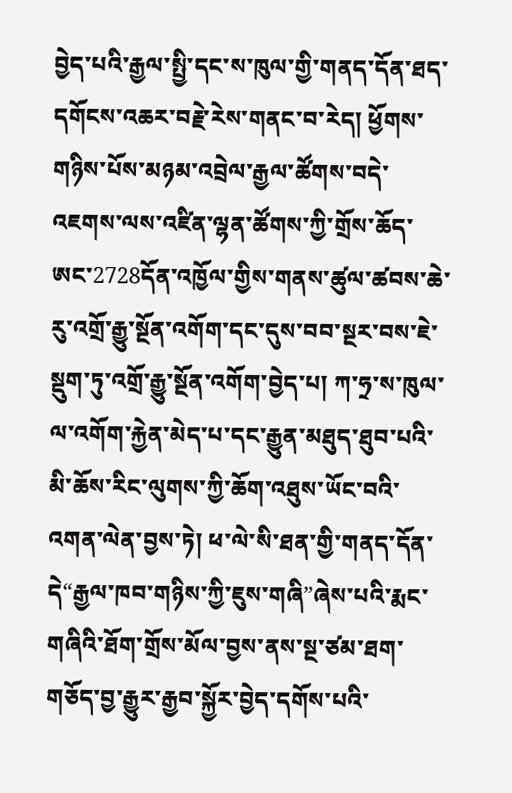བྱེད་པའི་རྒྱལ་སྤྱི་དང་ས་ཁུལ་གྱི་གནད་དོན་ཐད་དགོངས་འཆར་བརྗེ་རེས་གནང་བ་རེད། ཕྱོགས་གཉིས་པོས་མཉམ་འབྲེལ་རྒྱལ་ཚོགས་བདེ་འཇགས་ལས་འཛིན་ལྷན་ཚོགས་ཀྱི་གྲོས་ཆོད་ཨང་2728དོན་འཁྱོལ་གྱིས་གནས་ཚུལ་ཚབས་ཆེ་རུ་འགྲོ་རྒྱུ་སྔོན་འགོག་དང་དུས་བབ་སྔར་བས་ཇེ་སྡུག་ཏུ་འགྲོ་རྒྱུ་སྔོན་འགོག་བྱེད་པ། ཀ་ཧྲ་ས་ཁུལ་ལ་འགོག་རྐྱེན་མེད་པ་དང་རྒྱུན་མཐུད་ཐུབ་པའི་མི་ཆོས་རིང་ལུགས་ཀྱི་ཆོག་འཐུས་ཡོང་བའི་འགན་ལེན་བྱས་ཏེ། ཕ་ལེ་སི་ཐན་གྱི་གནད་དོན་དེ“རྒྱལ་ཁབ་གཉིས་ཀྱི་ཇུས་གཞི”ཞེས་པའི་རྨང་གཞིའི་ཐོག་གྲོས་མོལ་བྱས་ནས་སྔ་ཙམ་ཐག་གཅོད་བྱ་རྒྱུར་རྒྱབ་སྐྱོར་བྱེད་དགོས་པའི་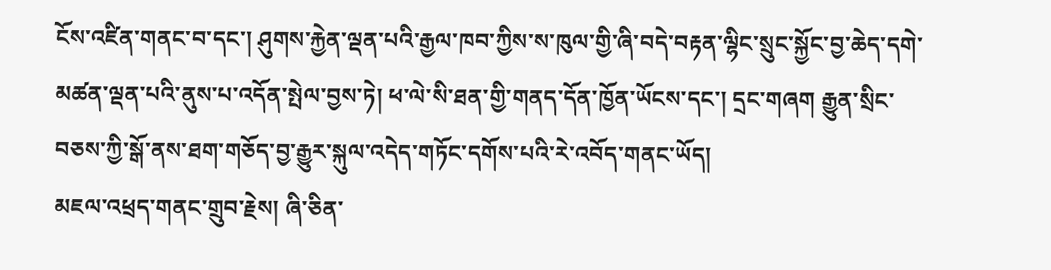ངོས་འཛིན་གནང་བ་དང་། ཤུགས་རྐྱེན་ལྡན་པའི་རྒྱལ་ཁབ་ཀྱིས་ས་ཁུལ་གྱི་ཞི་བདེ་བརྟན་ལྷིང་སྲུང་སྐྱོང་བྱ་ཆེད་དགེ་མཚན་ལྡན་པའི་ནུས་པ་འདོན་སྤེལ་བྱས་ཏེ། ཕ་ལེ་སི་ཐན་གྱི་གནད་དོན་ཁྱོན་ཡོངས་དང་། དྲང་གཞག རྒྱུན་སྲིང་བཅས་ཀྱི་སྒོ་ནས་ཐག་གཅོད་བྱ་རྒྱུར་སྐུལ་འདེད་གཏོང་དགོས་པའི་རེ་འབོད་གནང་ཡོད།
མཇལ་འཕྲད་གནང་གྲུབ་རྗེས། ཞི་ཅིན་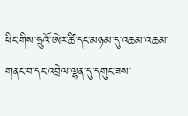ཕིང་གིས་ཧྲུའོ་ཨེར་ཚི་དང་མཉམ་དུ་འཆམ་འཆམ་གནང་བ་དང་འབྲེལ་ལྷན་དུ་དགུང་ཟས་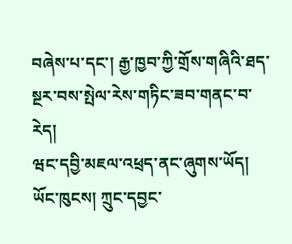བཞེས་པ་དང་། རྒྱ་ཁྱབ་ཀྱི་གྲོས་གཞིའི་ཐད་སྔར་བས་སྤེལ་རེས་གཏིང་ཟབ་གནང་བ་རེད།
ཝང་དབྱི་མཇལ་འཕྲད་ནང་ཞུགས་ཡོད།
ཡོང་ཁུངས། ཀྲུང་དབྱང་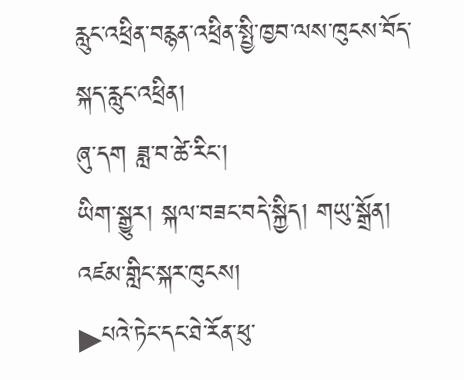རླུང་འཕྲིན་བརྙན་འཕྲིན་སྤྱི་ཁྱབ་ལས་ཁུངས་བོད་སྐད་རླུང་འཕྲིན།
ཞུ་དག ཟླ་བ་ཚེ་རིང་།
ཡིག་སྒྱུར། སྐལ་བཟང་བདེ་སྐྱིད། གཡུ་སྒྲོན།
འཛམ་གླིང་སྐར་ཁུངས།
▶པའེ་ཏེང་དང་ཐེ་རོན་ཕུ་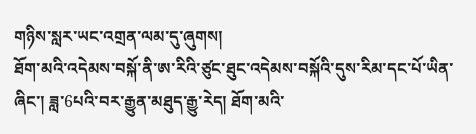གཉིས་སླར་ཡང་འགྲན་ལམ་དུ་ཞུགས།
ཐོག་མའི་འདེམས་བསྐོ་ནི་ཨ་རིའི་ཙུང་ཐུང་འདེམས་བསྐོའི་དུས་རིམ་དང་པོ་ཡིན་ཞིང་། ཟླ་6པའི་བར་རྒྱུན་མཐུད་རྒྱུ་རེད། ཐོག་མའི་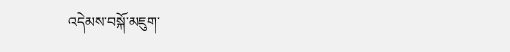འདེམས་བསྐོ་མཇུག་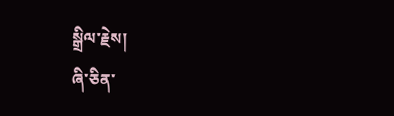སྒྲིལ་རྗེས།
ཞི་ཅིན་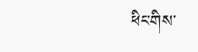ཕིང་གིས་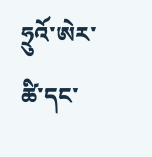ཧྲུའོ་ཨེར་ཚི་དང་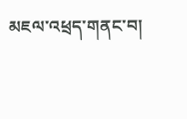མཇལ་འཕྲད་གནང་བ།